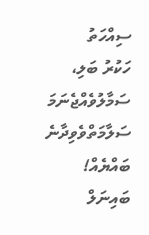ސިއްހަތު
ހަކުރު ބަލި، ސަމާލުވެއްޖެނަމަ ސަލާމަތްވެވިދާނެ ބައްޔެއް!
ބައިނަލް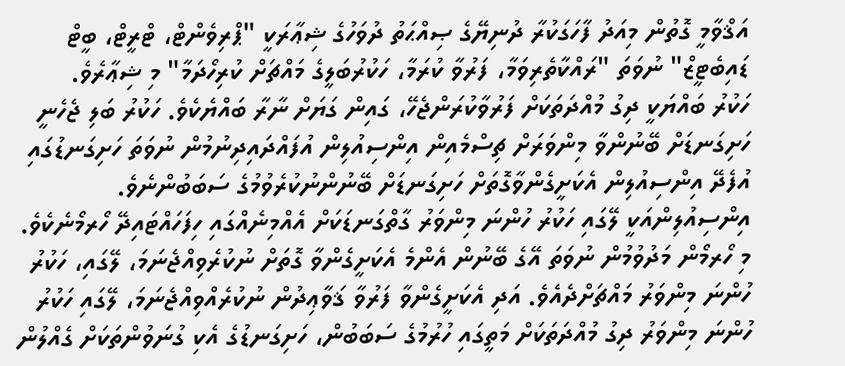އަޤްވާމީ ގޮތުން މިއަދު ފާހަގަކުރާ ދުނިޔޭގެ ޞިއްޙަތު ދުވަހުގެ ޝިޢާރަކީ "ޕްރިވެންޓް، ޓްރީޓް، ބީޓް ޑައިބެޓީޒް" ނުވަތަ "ރައްކާތެރިވަމާ، ފަރުވާ ކުރަމާ، ހަކުރުބަލީގެ މައްޗަށް ކުރިހޯދަމާ" މި ޝިޢާރެވެ.
ހަކުރު ބައްޔަކީ ދިގު މުއްދަތަކަށް ފަރުވާކުރަންޖެހޭ، ގައިން ގަޔަށް ނާރާ ބައްޔެކެވެ. ހަކުރު ބަލި ޖެހެނީ ހަށިގަނޑަށް ބޭނުންވާ މިންވަރަށް ޗިސްމެއިން އިންސިއުލިން އުފައްދައިދިނުމުން ނުވަތަ ހަށިގަނޑުގައި އުފެދޭ އިންސިއުލިން އެކަށީގެންވާގޮތަށް ހަށިގަނޑަށް ބޭނުންނުކުރެވުމުގެ ސަބަބުންނެވެ. އިންސިއުލިންއަކީ ލޭގައި ހަކުރު ހުންނަ މިންވަރު ގާތްގަނޑަކަށް އެއްމިނެއްގައި ހިފަހައްޓައިދޭ ހޯރމޯނެކެވެ. މި ހޯރމޯން މަދުވުމުން ނުވަތަ އޭގެ ބޭނުން އެންމެ އެކަށީގެންވާ ގޮތަށް ނުކުރެވިއްޖެނަމަ، ލޭގައި، ހަކުރު ހުންނަ މިންވަރު މައްޗަށްދެއެވެ. އަދި އެކަށީގެންވާ ފަރުވާ ޤަވާޢިދުން ނުކުރެއްވިއްޖެނަމަ، ލޭގައި ހަކުރު ހުންނަ މިންވަރު ދިގު މުއްދަތަކަށް މަތީގައި ހުރުމުގެ ސަބަބުން، ހަށިގަނޑުގެ އެކި ގުނަވުންތަކަށް ގެއްލުން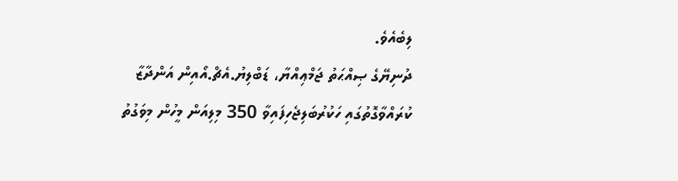ލިބެއެވެ.
ދުނިޔޭގެ ޞިއްޙަތު ޖަމްޢިއްޔާ، ޑަބްލިޔު.އެޗް.އޯއިން އަންދާޒާ ކުރައްވާގޮތުގައި ހަކުރުބަލިޖެހިފައިވާ 350 މިލިއަން މީހުން މިވަގުތު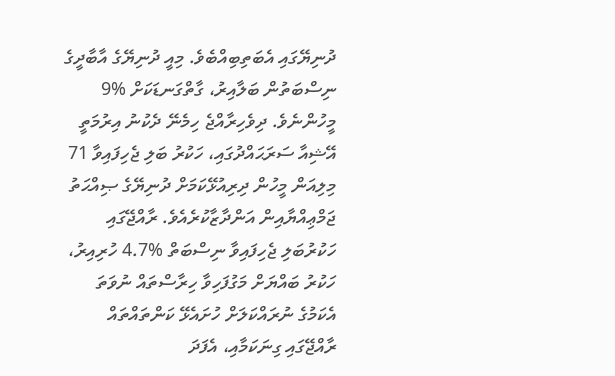ދުނިޔޭގައި އެބަތިބިއްބެވެ. މިއީ ދުނިޔޭގެ އާބާދީގެ ނިސްބަތުން ބަލާއިރު، ގާތްގަނޑަކަށް %9 މީހުންނެވެ. ދިވެހިރާއްޖެ ހިމެނޭ ދެކުނު އިރުމަތީ އޭޝިއާ ސަރަޙައްދުގައި، ހަކުރު ބަލި ޖެހިފައިވާ 71 މިލިއަން މީހުން ދިރިއުޅޭކަމަށް ދުނިޔޭގެ ޞިއްޙަތު ޖަމްޢިއްޔާއިން އަންދާޒާކުރެއެވެ. ރާއްޖޭގައި ހަކުރުބަލި ޖެހިފައިވާ ނިސްބަތް %4.7 ހުރިއިރު، ހަކުރު ބައްޔަށް މަގުފަހިވާ ހިރާސްތައް ނުވަތަ އެކަމުގެ ނުރައްކަލަށް ހުށައެޅޭ ކަންތައްތައް ރާއްޖޭގައި ގިނަކަމާއި، އެފަދަ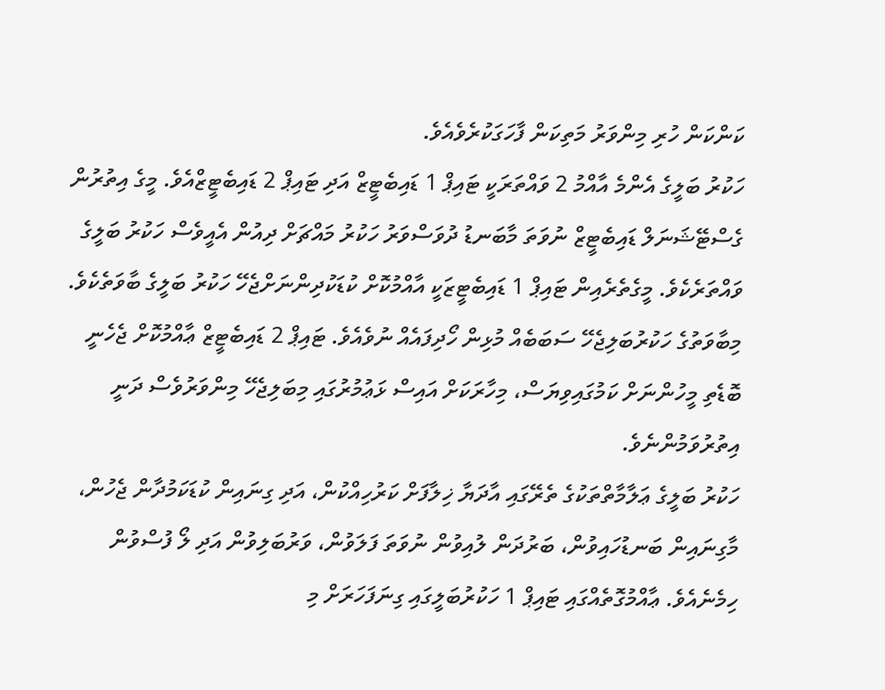ކަންކަން ހުރި މިންވަރު މަތިކަން ފާހަގަކުރެވެއެވެ.
ހަކުރު ބަލީގެ އެންމެ އާއްމު 2 ވައްތަރަކީ ޓައިޕް 1 ޑައިބެޓީޒް އަދި ޓައިޕް 2 ޑައިބެޓީޒްއެވެ. މީގެ އިތުރުން ގެސްޓޭޝަނަލް ޑައިބެޓީޒް ނުވަތަ މާބަނޑު ދުވަސްވަރު ހަކުރު މައްޗަށް ދިއުން އެއީވެސް ހަކުރު ބަލީގެ ވައްތަރެކެވެ. މީގެތެރެއިން ޓައިޕް 1 ޑައިބެޓީޒަކީ އާއްމުކޮށް ކުޑަކުދިންނަށްޖެހޭ ހަކުރު ބަލީގެ ބާވަތެކެވެ. މިބާވަތުގެ ހަކުރުބަލިޖެހޭ ސަބަބެއް މުޅިން ހޯދިފައެއް ނުވެއެވެ. ޓައިޕް 2 ޑައިބެޓީޒް ޢާއްމުކޮށް ޖެހެނީ ބޮޑެތި މީހުންނަށް ކަމުގައިވިޔަސް، މިހާރަކަށް އައިސް ޅަޢުމުރުގައި މިބަލިޖެހޭ މިންވަރުވެސް ދަނީ އިތުރުވަމުންނެވެ.
ހަކުރު ބަލީގެ ޢަލާމާތްތަކުގެ ތެރޭގައި އާދަޔާ ޚިލާފަށް ކަރުހިއްކުން، އަދި ގިނައިން ކުޑަކަމުދާން ޖެހުން، މާގިނައިން ބަނޑުހައިވުން، ބަރުދަން ލުއިވުން ނުވަތަ ފަލަވުން، ވަރުބަލިވުން އަދި ލޯ ފުސްވުން ހިމެނެއެވެ. ޢާއްމުގޮތެއްގައި ޓައިޕް 1 ހަކުރުބަލީގައި ގިނަފަހަރަށް މި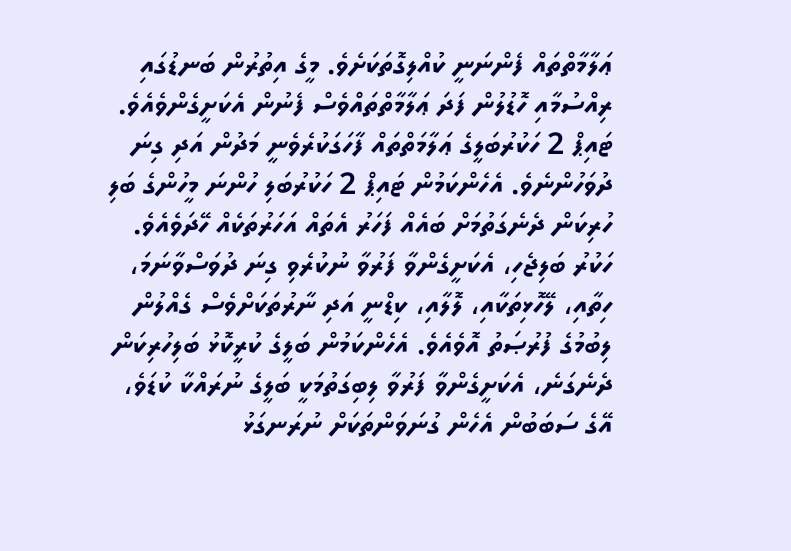ޢަލާމާތްތައް ފެންނަނީ ކުއްލިގޮތަކަށެވެ. މީގެ އިތުރުން ބަނޑުގައި ރިއްސުމާއި ހޮޑުލުން ފަދަ ޢަލާމާތްތައްވެސް ފެނުން އެކަށީގެންވެއެވެ. ޓައިޕް 2 ހަކުރުބަލީގެ ޢަލާމަތްތައް ފާހަގަކުރެވެނީ މަދުން އަދި ގިނަ ދުވަހުންނެވެ. އެހެންކަމުން ޓައިޕް 2 ހަކުރުބަލި ހުންނަ މީހުންގެ ބަލި ހުރިކަން ދެނެގަތުމަށް ބައެއް ފަހަރު އެތައް އަހަރުތަކެއް ހޭދަވެއެވެ.
ހަކުރު ބަލިޖެހި، އެކަށީގެންވާ ފަރުވާ ނުކުރެވި ގިނަ ދުވަސްވާނަމަ، ހިތާއި، ލޭހޮޅިތަކާއި، ލޮލާއި، ކިޑްނީ އަދި ނާރުތަކަށްވެސް ގެއްލުން ލިބުމުގެ ފުރުޞަތު އޮވެއެވެ. އެހެންކަމުން ބަލީގެ ކުރީކޮޅު ބަލިހުރިކަން ދެނެގަނެ، އެކަށީގެންވާ ފަރުވާ ލިބިގަތުމަކީ ބަލީގެ ނުރައްކާ ކުޑަވެ، އޭގެ ސަބަބުން އެހެން ގުނަވަންތަކަށް ނުރަނގަޅު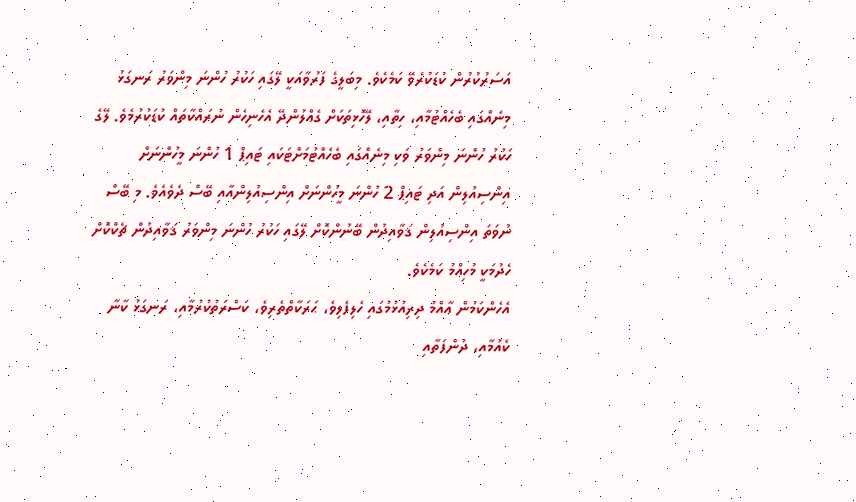އަސަރުކުރުން ކުޑަކުރެވޭ ކަމެކެވެ. މިބަލީގެ ފަރުވާއަކީ ލޭގައި ހަކުރު ހުންނަ މިންވަރު ރަނގަޅު މިނެއްގައި ބެހެއްޓުމާއި، ހިތާއި، ލޭހޮޅިތަކަށް ގެއްލުންދޭ އެހެނިހެން ނުރައްކާތައް ކުޑަކުރުމެވެ. ލޭގެ ހަކުރު ހުންނަ މިންވަރު ވަކި މިނެއްގައި ބެހެއްޓުމަށްޓަކައި ޓައިޕް 1 ހުންނަ މީހުންނަށް އިންސިއުލިން އަދި ޓައިޕް 2 ހުންނަ މީހުންނަށް އިންސިއުލިންއާއި ބޭސް ދެވެއެވެ. މި ބޭސް ނުވަތަ އިންސިއުލިން ޤަވާއިދުން ބޭނުންކޮށް ލޭގައި ހަކުރު ހުންނަ މިންވަރު ޤަވާއިދުން ޗެކްކޮށް ހެދުމަކީ މުހިއްމު ކަމެކެވެ.
އެހެންކަމުން ޢާއްމު ދިރިއުޅުމުގައި ހެލިފެލިވެ، ޙަރަކާތްތެރިވެ، ކަސްރަތުކުރުމާއި، ރަނގަޅު ކާނާ ކެއުމާއި، ދުންފަތާއި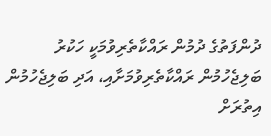ދުންފަތުގެ ދުމުން ރައްކާތެރިވުމަކީ ހަކުރު ބަލިޖެހުމުން ރައްކާތެރިވުމަށާއި، އަދި ބަލިޖެހުމުން އިތުރަށް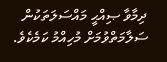ދިމާވާ ޞިއްޙީ މައްސަލަތަކުން ސަލާމަތްވުމަށް މުހިއްމު ކަމެކެވެ.